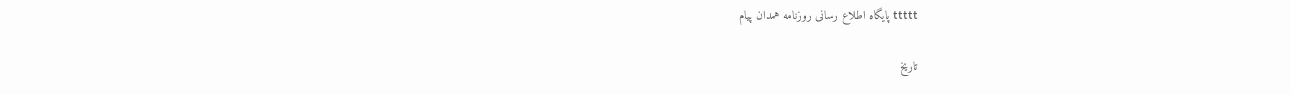ttttt پایگاه اطلاع رسانی روزنامه همدان پیام

تاریخ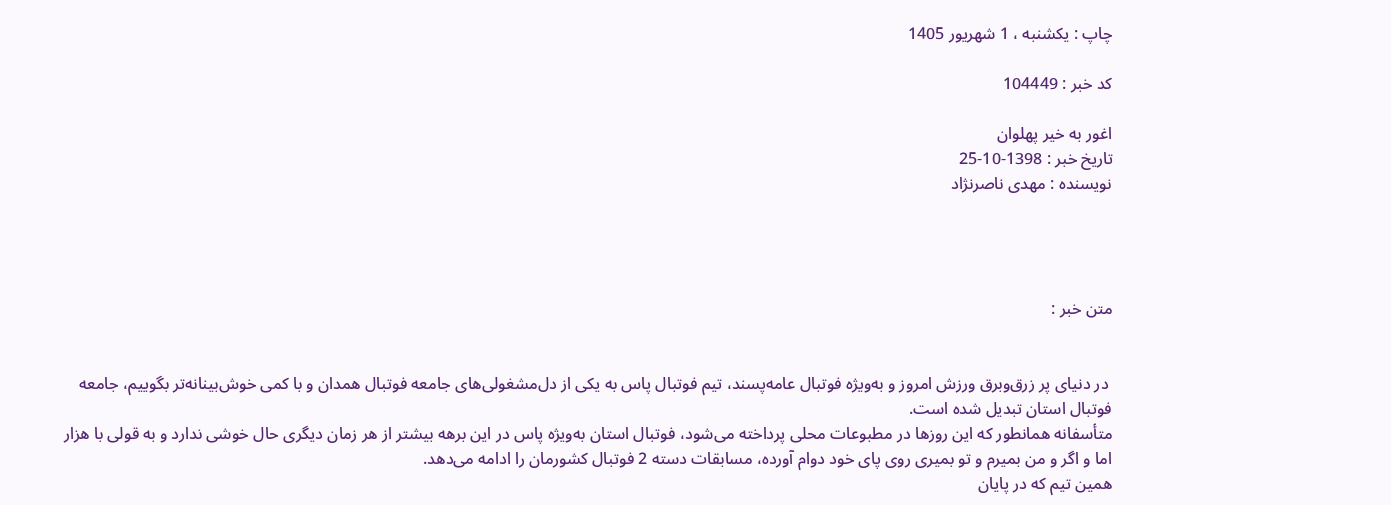چاپ : يكشنبه ، 1 شهريور 1405

کد خبر : 104449

اغور به خیر پهلوان
تاریخ خبر : 1398-10-25
نویسنده : مهدی ناصرنژاد




متن خبر :


 در دنیای پر زرق‌و‌برق ورزش امروز و به‌ویژه فوتبال عامه‌پسند، تیم فوتبال پاس به یکی از دل‌مشغولی‌های جامعه فوتبال همدان و با کمی خوش‌بینانه‌تر بگوییم، جامعه فوتبال استان تبدیل شده است.
متأسفانه همانطور که این روزها در مطبوعات محلی پرداخته می‌شود، فوتبال استان به‌ویژه پاس در این برهه بیشتر از هر زمان دیگری حال خوشی ندارد و به قولی با هزار اما و اگر و من بمیرم و تو بمیری روی پای خود دوام آورده، مسابقات دسته 2 فوتبال کشورمان را ادامه می‌دهد.
همین تیم که در پایان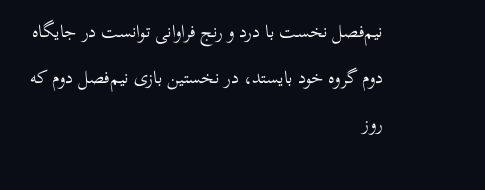نیم‌فصل نخست با درد و رنج فراوانی توانست در جایگاه دوم گروه خود بایستد، در نخستین بازی نیم‌فصل دوم که روز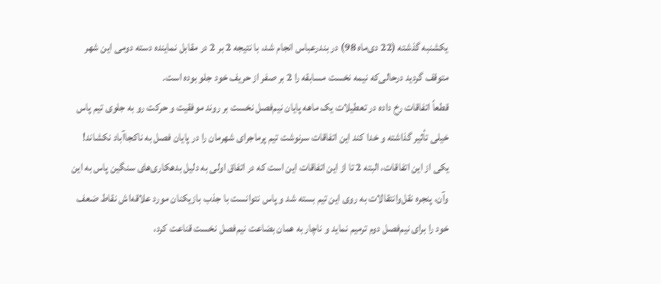یکشنبه گذشته (22 دی‌ماه 98) در بندرعباس انجام شد، با نتیجه 2 بر 2 در مقابل نماینده دسته دومی این شهر متوقف گردید درحالی‌که نیمه نخست مسابقه را 2 بر صفر از حریف خود جلو بوده است.
قطعاً اتفاقات رخ داده در تعطیلات یک ماهه پایان نیم‌فصل نخست بر روند موفقیت و حرکت رو به جلوی تیم پاس خیلی تأثیر گذاشته و خدا کند این اتفاقات سرنوشت تیم پرماجرای شهرمان را در پایان فصل به ناکجاآباد نکشاند!
یکی از این اتفاقات، البته 2 تا از این اتفاقات این است که در اتفاق اولی به دلیل بدهکاری‌های سنگین پاس به این وآن، پنجره نقل‌وانتقالات به روی این تیم بسته شد و پاس نتوانست با جذب بازیکنان مورد علاقه‌اش نقاط ضعف خود را برای نیم‌فصل دوم ترمیم نماید و ناچار به همان بضاعت نیم‌فصل نخست قناعت کرد،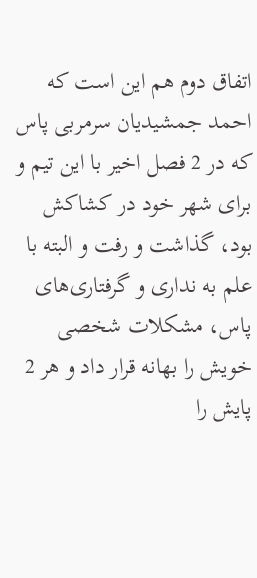اتفاق دوم هم این است که احمد جمشیدیان سرمربی پاس که در 2 فصل اخیر با این تیم و برای شهر خود در کشاکش بود، گذاشت و رفت و البته با علم به نداری و گرفتاری‌های پاس، مشکلات شخصی خویش را بهانه قرار داد و هر 2 پایش را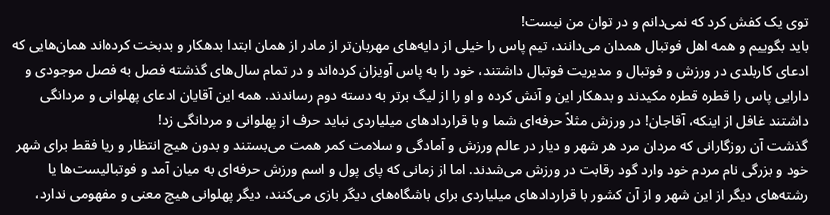توی یک کفش کرد که نمی‌دانم و در توان من نیست!
باید بگوییم و همه اهل فوتبال همدان می‌دانند، تیم پاس را خیلی از دایه‌های مهربان‌تر از مادر از همان ابتدا بدهکار و بدبخت کرده‌اند همان‌هایی که ادعای کاربلدی در ورزش و فوتبال و مدیریت فوتبال داشتند، خود را به پاس آویزان کرده‌اند و در تمام سال‌های گذشته فصل به فصل موجودی و دارایی پاس را قطره قطره مکیدند و بدهکار این و آنش کرده و او را از لیگ برتر به دسته دوم رساندند. همه این آقایان ادعای پهلوانی و مردانگی داشتند غافل از اینکه، آقاجان! در ورزش مثلاً حرفه‌ای شما و با قراردادهای میلیاردی نباید حرف از پهلوانی و مردانگی زد!
گذشت آن روزگارانی که مردان مرد هر شهر و دیار در عالم ورزش و آمادگی و سلامت کمر همت می‌بستند و بدون هیچ انتظار و ریا فقط برای شهر خود و بزرگی نام مردم خود وارد گود رقابت در ورزش می‌شدند. اما از زمانی که پای پول و اسم ورزش حرفه‌ای به میان آمد و فوتبالیست‌ها یا رشته‌های دیگر از این شهر و از آن کشور با قراردادهای میلیاردی برای باشگاه‌های دیگر بازی می‌کنند، دیگر پهلوانی هیچ معنی و مفهومی ندارد،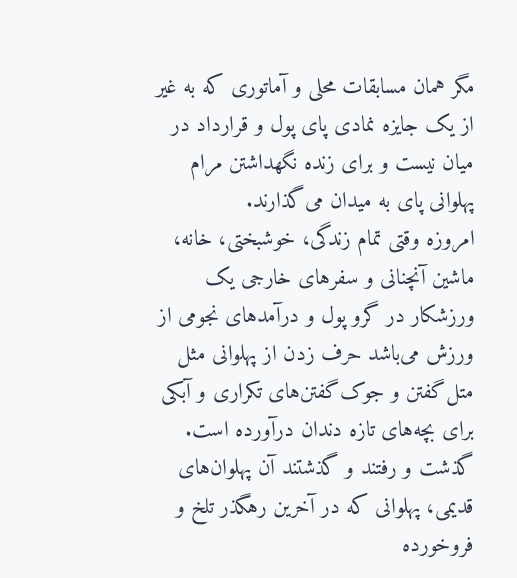مگر همان مسابقات محلی و آماتوری که به غیر از یک جایزه نمادی پای پول و قرارداد در میان نیست و برای زنده نگهداشتن مرام پهلوانی پای به میدان می‌گذارند.
امروزه وقتی تمام زندگی، خوشبختی، خانه، ماشین آنچنانی و سفرهای خارجی یک ورزشکار در گرو پول و درآمدهای نجومی از ورزش می‌باشد حرف زدن از پهلوانی مثل متل‌گفتن و جوک‌گفتن‌های تکراری و آبکی برای بچه‌های تازه دندان درآورده است.
گذشت و رفتند و گذشتند آن پهلوان‌های قدیمی، پهلوانی که در آخرین رهگذر تلخ و فروخورده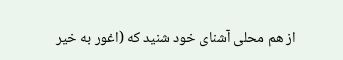از هم محلی آشنای خود شنید که (اغور به خیر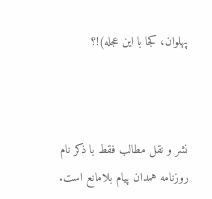پهلوان، کجا با این عجله)!؟



نشر و نقل مطالب فقط با ذکر نام روزنامه همدان پیام بلامانع است.